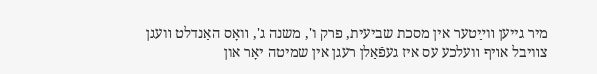מיר גייען װײַטער אין מסכת שביעית, פרק ו', משנה ג', װאָס האַנדלט װעגן צװיבל אױף װעלכע עס איז געפֿאַלן רעגן אין שמיטה יאָר און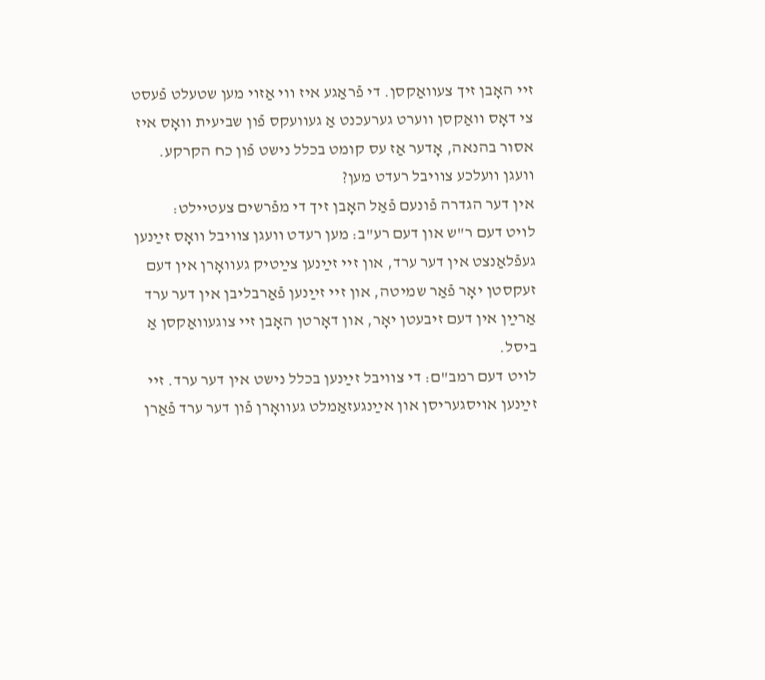זײ האָבן זיך צעװאַקסן. די פֿראַגע איז װי אַזױ מען שטעלט פֿעסט צי דאָס װאַקסן װערט גערעכנט אַ געװעקס פֿון שביעית װאָס איז אסור בהנאה, אָדער אַז עס קומט בכלל נישט פֿון כח הקרקע.
װעגן װעלכע צװיבל רעדט מען?
אין דער הגדרה פֿונעם פֿאַל האָבן זיך די מפֿרשים צעטײלט:
לױט דעם ר"ש און דעם רע"ב: מען רעדט װעגן צװיבל װאָס זײַנען געפֿלאַנצט אין דער ערד, און זײ זײַנען צײַטיק געװאָרן אין דעם זעקסטן יאָר פֿאַר שמיטה, און זײ זײַנען פֿאַרבליבן אין דער ערד אַרײַן אין דעם זיבעטן יאָר, און דאָרטן האָבן זײ צוגעװאַקסן אַ ביסל.
לױט דעם רמב"ם: די צװיבל זײַנען בכלל נישט אין דער ערד. זײ זײַנען אױסגעריסן און אײַנגעזאַמלט געװאָרן פֿון דער ערד פֿאַרן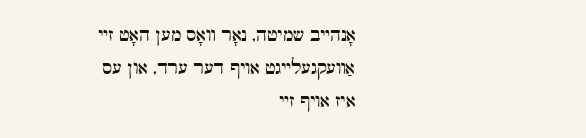אָנהײב שמיטה, נאָר װאָס מען האָט זײ אַװעקגעלײגט אױף דער ערד, און עס איז אױף זײ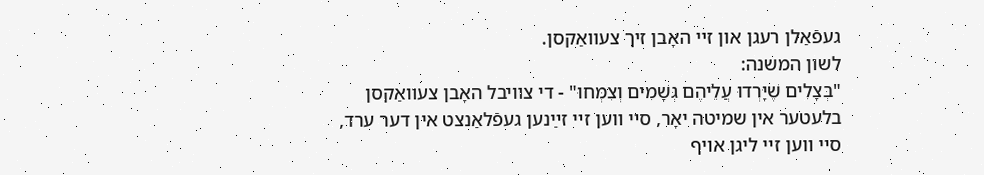געפֿאַלן רעגן און זײ האָבן זיך צעװאַקסן.
לשון המשנה:
"בְּצָלִים שֶׁיָּרְדוּ עֲלֵיהֶם גְּשָׁמִים וְצִמְּחוּ" - די צװיבל האָבן צעװאַקסן בלעטער אין שמיטה יאָר, סײ װען זײ זײַנען געפֿלאַנצט אין דער ערד, סײ װען זײ ליגן אױף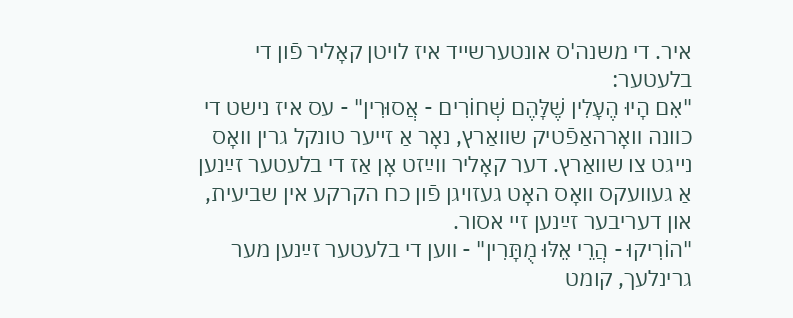איר. די משנה'ס אונטערשײד איז לױטן קאָליר פֿון די בלעטער:
"אִם הָיוּ הֶעָלִין שֶׁלָּהֶם שְׁחוֹרִים - אֲסוּרִין" - עס איז נישט די כװנה װאָרהאַפֿטיק שװאַרץ, נאָר אַ זײער טונקל גרין װאָס נײגט צו שװאַרץ. דער קאָליר װײַזט אָן אַז די בלעטער זײַנען אַ געװעקס װאָס האָט געזױגן פֿון כח הקרקע אין שביעית, און דעריבער זײַנען זײ אסור.
"הוֹרִיקוּ - הֲרֵי אֵלּוּ מֻתָּרִין" - װען די בלעטער זײַנען מער גרינלעך, קומט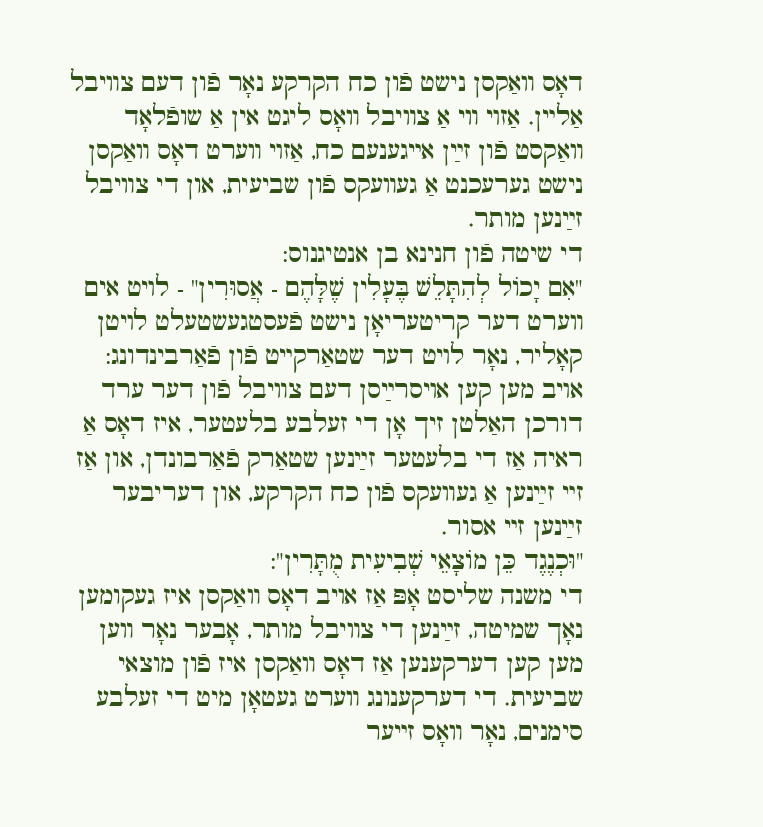דאָס װאַקסן נישט פֿון כח הקרקע נאָר פֿון דעם צװיבל אַלײן. אַזױ װי אַ צװיבל װאָס ליגט אין אַ שופֿלאָד װאַקסט פֿון זײַן אײגענעם כח, אַזױ װערט דאָס װאַקסן נישט גערעכנט אַ געװעקס פֿון שביעית, און די צװיבל זײַנען מותר.
די שיטה פֿון חנינא בן אנטיגנוס:
"אִם יָכוֹל לְהִתָּלֵשׁ בֶּעָלִין שֶׁלָּהֶם - אֲסוּרִין" - לױט אים װערט דער קריטעריאָן נישט פֿעסטגעשטעלט לױטן קאָליר, נאָר לױט דער שטאַרקײט פֿון פֿאַרבינדונג: אױב מען קען אױסרײַסן דעם צװיבל פֿון דער ערד דורכן האַלטן זיך אָן די זעלבע בלעטער, איז דאָס אַ ראיה אַז די בלעטער זײַנען שטאַרק פֿאַרבונדן, און אַז זײ זײַנען אַ געװעקס פֿון כח הקרקע, און דעריבער זײַנען זײ אסור.
"וּכְנֶגֶד כֵּן מוֹצָאֵי שְׁבִיעִית מֻתָּרִין":
די משנה שליסט אָפּ אַז אױב דאָס װאַקסן איז געקומען נאָך שמיטה, זײַנען די צװיבל מותר, אָבער נאָר װען מען קען דערקענען אַז דאָס װאַקסן איז פֿון מוצאי שביעית. די דערקענונג װערט געטאָן מיט די זעלבע סימנים, נאָר װאָס זײער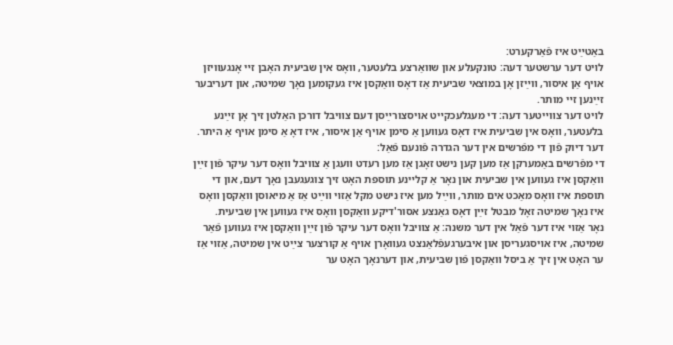באַטײַט איז פֿאַרקערט:
לױט דער ערשטער דעה: טונקעלע און שװאַרצע בלעטער, װאָס אין שביעית האָבן זײ אָנגעװיזן אױף אַן איסור, װײַזן אָן במוצאי שביעית אַז דאָס װאַקסן איז געקומען נאָך שמיטה, און דעריבער זײַנען זײ מותר.
לױט דער צװײטער דעה: די מעגלעכקײט אױסצורײַסן דעם צװיבל דורכן האַלטן זיך אָן זײַנע בלעטער, װאָס אין שביעית איז דאָס געװען אַ סימן אױף אַן איסור, איז דאָ אַ סימן אױף אַ היתר.
דער דיוק פֿון די מפֿרשים אין דער הגדרה פֿונעם פֿאַל:
די מפֿרשים באַמערקן אַז מען קען נישט זאָגן אַז מען רעדט װעגן אַ צװיבל װאָס דער עיקר פֿון זײַן װאַקסן איז געװען אין שביעית און נאָר אַ קלײנע תוספת האָט זיך צוגעגעבן נאָך דעם, און די תוספת איז װאָס מאַכט אים מותר, װײַל מען איז נישט מקל אַזױ װײַט אַז אַ מיאוסן װאַקסן װאָס איז נאָך שמיטה זאָל מבטל זײַן דאָס גאַנצע אסור'דיקע װאַקסן װאָס איז געװען אין שביעית.
נאָר אַזױ איז דער פֿאַל אין דער משנה: אַ צװיבל װאָס דער עיקר פֿון זײַן װאַקסן איז געװען פֿאַר שמיטה, איז אױסגעריסן און איבערגעפֿלאַנצט געװאָרן אױף אַ קורצער צײַט אין שמיטה, אַזױ אַז ער האָט אין זיך אַ ביסל װאַקסן פֿון שביעית, און דערנאָך האָט ער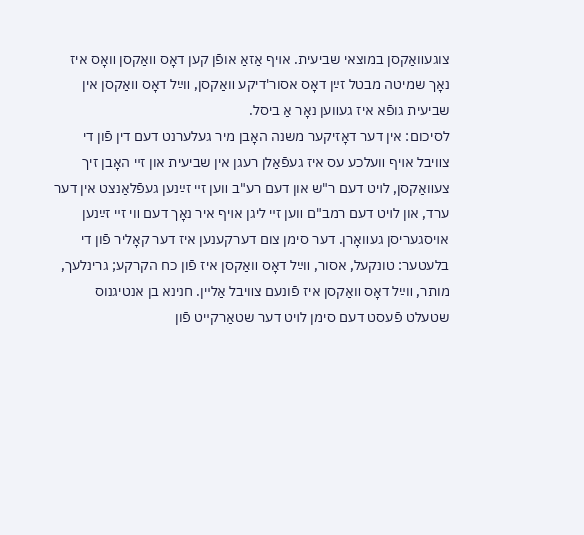צוגעװאַקסן במוצאי שביעית. אױף אַזאַ אופֿן קען דאָס װאַקסן װאָס איז נאָך שמיטה מבטל זײַן דאָס אסור'דיקע װאַקסן, װײַל דאָס װאַקסן אין שביעית גופֿא איז געװען נאָר אַ ביסל.
לסיכום: אין דער דאָזיקער משנה האָבן מיר געלערנט דעם דין פֿון די צװיבל אױף װעלכע עס איז געפֿאַלן רעגן אין שביעית און זײ האָבן זיך צעװאַקסן, לױט דעם ר"ש און דעם רע"ב װען זײ זײַנען געפֿלאַנצט אין דער ערד, און לױט דעם רמב"ם װען זײ ליגן אױף איר נאָך דעם װי זײ זײַנען אױסגעריסן געװאָרן. דער סימן צום דערקענען איז דער קאָליר פֿון די בלעטער: טונקעל, אסור, װײַל דאָס װאַקסן איז פֿון כח הקרקע; גרינלעך, מותר, װײַל דאָס װאַקסן איז פֿונעם צװיבל אַלײן. חנינא בן אנטיגנוס שטעלט פֿעסט דעם סימן לױט דער שטאַרקײט פֿון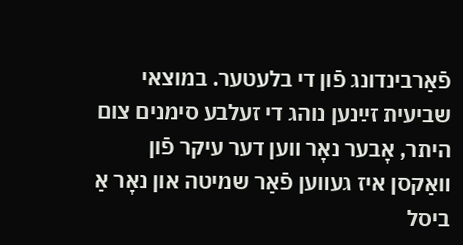פֿאַרבינדונג פֿון די בלעטער. במוצאי שביעית זײַנען נוהג די זעלבע סימנים צום היתר, אָבער נאָר װען דער עיקר פֿון װאַקסן איז געװען פֿאַר שמיטה און נאָר אַ ביסל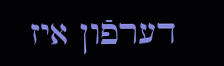דערפֿון איז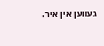געװען אין איר.